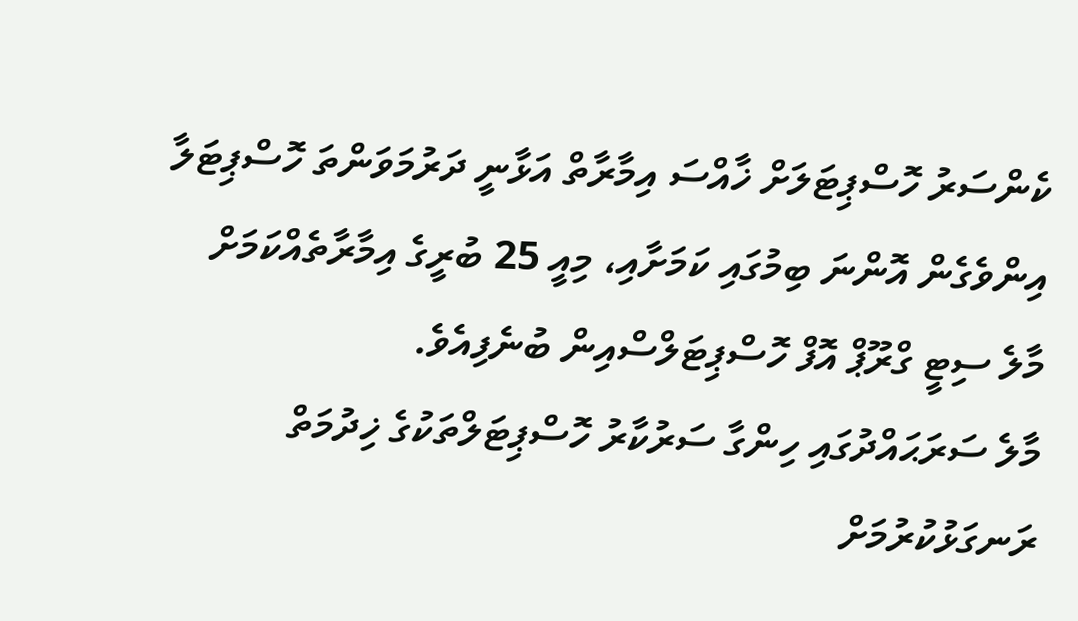ކެންސަރު ހޮސްޕިޓަލަށް ޚާއްސަ އިމާރާތް އަޅާނީ ދަރުމަވަންތަ ހޮސްޕިޓަލާ އިންވެގެން އޮންނަ ބިމުގައި ކަމަށާއި، މިއީ 25 ބުރީގެ އިމާރާތެއްކަމަށް މާލެ ސިޓީ ގްރޫޕް އޮފް ހޮސްޕިޓަލްސްއިން ބުނެފިއެވެ.
މާލެ ސަރަޙައްދުގައި ހިންގާ ސަރުކާރު ހޮސްޕިޓަލްތަކުގެ ޚިދުމަތް ރަނގަޅުކުރުމަށް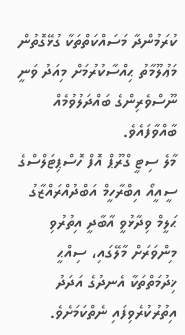ކުރަމުންދާ މަސައްކަތްތަކާ ގުޅޭގޮތުން މަޢުލޫމާތު ޙިއްސާކުރުމަށް މިއަދު ވަނީ ނޫސްވެރިންގެ ބައްދަލުވުމެއް ބާއްވާފައެވެ.
މާލެ ސިޓީ ގްރޫޕް އޮފް ހޮސްޕިޓަލްސްގެ ސީއީއޯ އިބްރާހީމް އަބްދުއްރައްޒާގު ޙަލީމް ވިދާޅުވީ އާބާދީ އިތުރުވި މިންވަރަށް މާލޭގައި، ސިއްޙީ ޚިދުމަތްތަކާ އެނދުގެ އަދަދު އިތުރުކުރެވިފައި ނެތްކަމަށެވެ.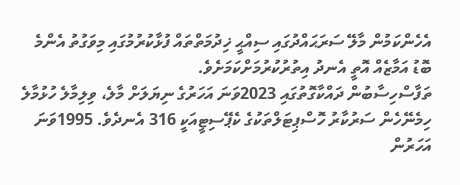އެހެންކަމުން މާލޭ ސަރަޙައްދުގައި ސިއްޙީ ޚިދުމަތްތައް ފުޅާކުރުމުގައި މިވަގުތު އެންމެ ބޮޑު އަމާޒެއް އޮތީ އެނދު އިތުރުކުރުމަށްކަމަށެވެ.
ތަފާސްހިސާބުން ދައްކާގޮތުގައި 2023ވަނަ އަހަރުގެ ނިޔަލަށް މާލެ، ވިލިމާލެ ހުޅުމާލެ ހިމެނޭހެން ސަރުކާރު ހޮސްޕިޓަލްތަކުގެ ކެޕޭސިޓީއަކީ 316 އެނދެވެ. 1995ވަނަ އަހަރުން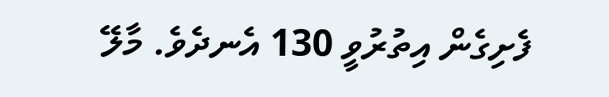ފެށިގެން އިތުރުވީ 130 އެނދެވެ. މާލޭ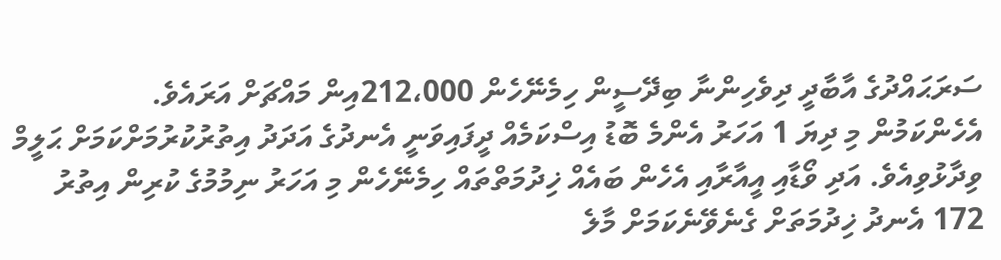ސަރަޙައްދުގެ އާބާދީ ދިވެހިންނާ ބިދޭސީން ހިމެނޭހެން 212،000އިން މައްޗަށް އަރައެވެ.
އެހެންކަމުން މި ދިޔަ 1 އަހަރު އެންމެ ބޮޑު އިސްކަމެއް ދީފައިވަނީ އެނދުގެ އަދަދު އިތުރުކުރުމަށްކަމަށް ޙަލީމް ވިދާޅުވިއެވެ. އަދި ވޯޑާއި އީއާރާއި އެހެން ބައެއް ޚިދުމަތްތައް ހިމެނޭހެން މި އަހަރު ނިމުމުގެ ކުރިން އިތުރު 172 އެނދު ޚިދުމަތަށް ގެނެވޭނެކަމަށް މާލެ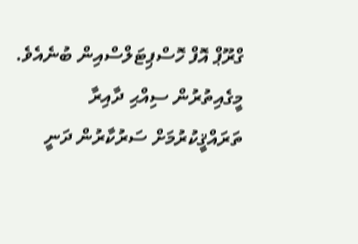ގްރޫޕް އޮފް ހޮސްޕިޓަލްސްއިން ބުނެއެވެ.
މީގެއިތުރުން ސިއްޙި ދާއިރާ ތަރައްޤީކުރުމަށް ސަރުކާރުން ދަނީ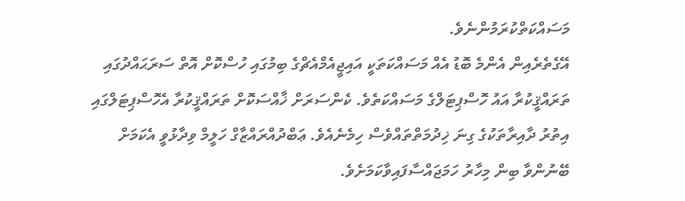މަސައްކަތްކުރަމުންނެވެ.
އޭގެތެރެއިން އެންމެ ބޮޑު އެއް މަސައްކަތަކީ އައިޖީއެމްއެޗްގެ ބިމުގައި ހުސްކޮށް އޮތް ސަރަޙައްދުގައި ތަރައްޤީކުރާ އައު ހޮސްޕިޓަލްގެ މަސައްކަތެވެ. ކެންސަރަށް ޚާއްސަކޮށް ތަރައްޤީކުރާ އެހޮސްޕިޓަލްގައި އިތުރު ދާއިރާތަކުގެ ގިނަ ޚިދުމަތްތައްވެސް ހިމެނެއެވެ. ޢަބްދުއްރައްޒާގް ހަލީމް ވިދާޅުވީ އެކަމަށް ބޭނުންވާ ބިން މިހާރު ހަމަޖައްސާފައިވާކަމަށެވެ.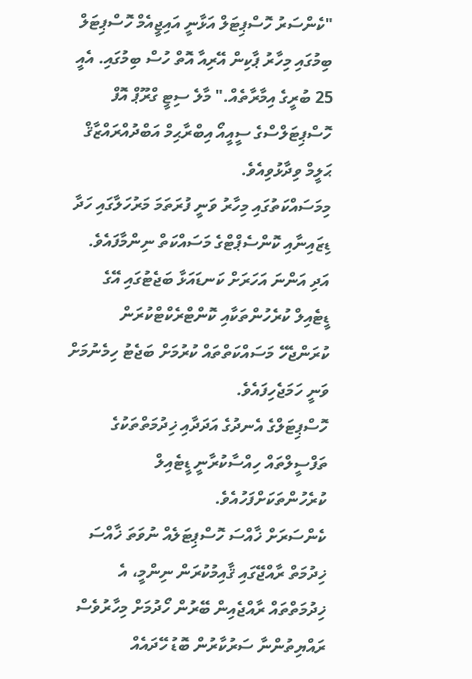"ކެންސަރު ހޮސްޕިޓަލް އަޅާނީ އައިޖީއެމް ހޮސްޕިޓަލް ބިމުގައި މިހާރު ޕާކިން އޭރިއާ އޮތް ހުސް ބިމުގައި. އެއީ 25 ބުރީގެ އިމާރާތެއް." މާލެ ސިޓީ ގްރޫޕް އޮފް ހޮސްޕިޓަލްސްގެ ސީއީއޯ އިބްރާޙިމް އަބްދުއްރައްޒާޤް ޙަލީމް ވިދާޅުވިއެވެ.
މިމަސައްކަތުގައި މިހާރު ވަނީ ފުރަތަމަ މަރުހަލާގައި ހަދާ ޑިޒައިނާއި ކޮންސެޕްޓްގެ މަސައްކަތް ނިންމާފައެވެ. އަދި އަންނަ އަހަރަށް ކަނޑައަޅާ ބަޖެޓުގައި އޭގެ ޑީޓެއިލް ކުރެހުންތަކާއި ކޮންޓްރެކްޓްކުރަން ކުރަންޖެހޭ މަސައްކަތްތައް ކުރުމަށް ބަޖެޓު ހިމެނުމަށް ވަނީ ހަމަޖެހިފައެވެ.
ހޮސްޕިޓަލްގެ އެނދުގެ އަދަދާއި ޚިދުމަތްތަކުގެ ތަފްސީލްތައް ހިއްސާކުރާނީ ޑީޓެއިލް ކުރެހުންތަކަށްފަހުއެވެ.
ކެންސަރަށް ޚާއްސަ ހޮސްޕިޓަލެއް ނުވަތަ ޚާއްސަ ޚިދުމަތް ރާއްޖޭގައި ޤާއިމުކުރަން ނިންމީ، އެ ޚިދުމަތްތައް ރާއްޖެއިން ބޭރުން ހޯދުމަށް މިހާރުވެސް ރައްޔިތުންނާ ސަރުކާރުން ބޮޑު ހޭދައެއް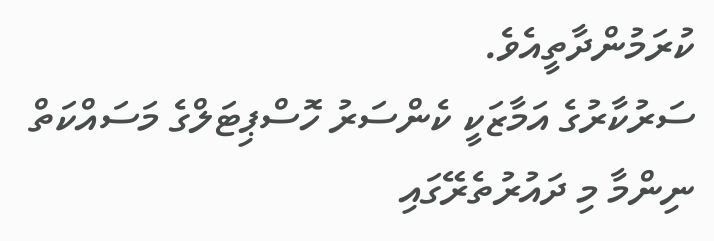ކުރަމުންދާތީއެވެ.
ސަރުކާރުގެ އަމާޒަކީ ކެންސަރު ހޮސްޕިޓަލްގެ މަސައްކަތް ނިންމާ މި ދައުރުތެރޭގައި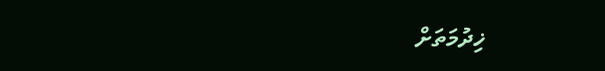ޚިދުމަތަށް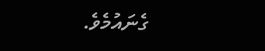ގެނައުމެވެ.